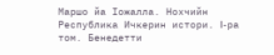Маршо йа Iожалла. Нохчийн Республика Ичкерин истори. I-ра том. Бенедетти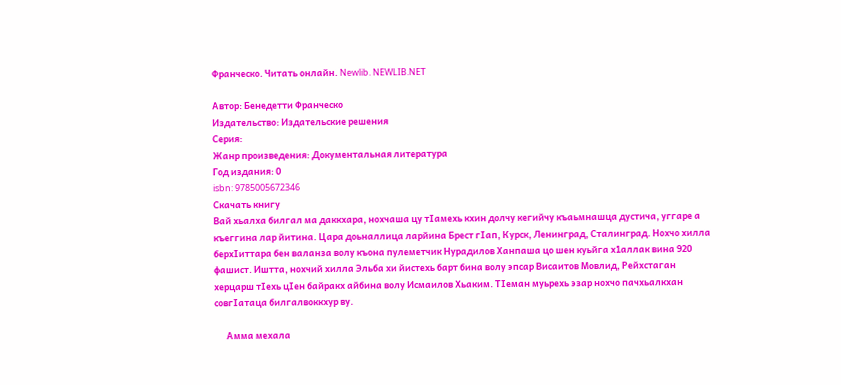Франческо. Читать онлайн. Newlib. NEWLIB.NET

Автор: Бенедетти Франческо
Издательство: Издательские решения
Серия:
Жанр произведения: Документальная литература
Год издания: 0
isbn: 9785005672346
Скачать книгу
Вай хьалха билгал ма даккхара, нохчаша цу тIамехь кхин долчу кегийчу къаьмнашца дустича, уггаре а къеггина лар йитина. Цара доьналлица ларйина Брест гIап, Курск, Ленинград, Сталинград. Нохчо хилла берхIиттара бен валанза волу къона пулеметчик Нурадилов Ханпаша цо шен куьйга х1аллак вина 920 фашист. Иштта, нохчий хилла Эльба хи йистехь барт бина волу эпсар Висаитов Мовлид, Рейхстаган херцарш тIехь цIен байракх айбина волу Исмаилов Хьаким. ТIеман муьрехь эзар нохчо пачхьалкхан совгIатаца билгалвоккхур ву.

      Амма мехала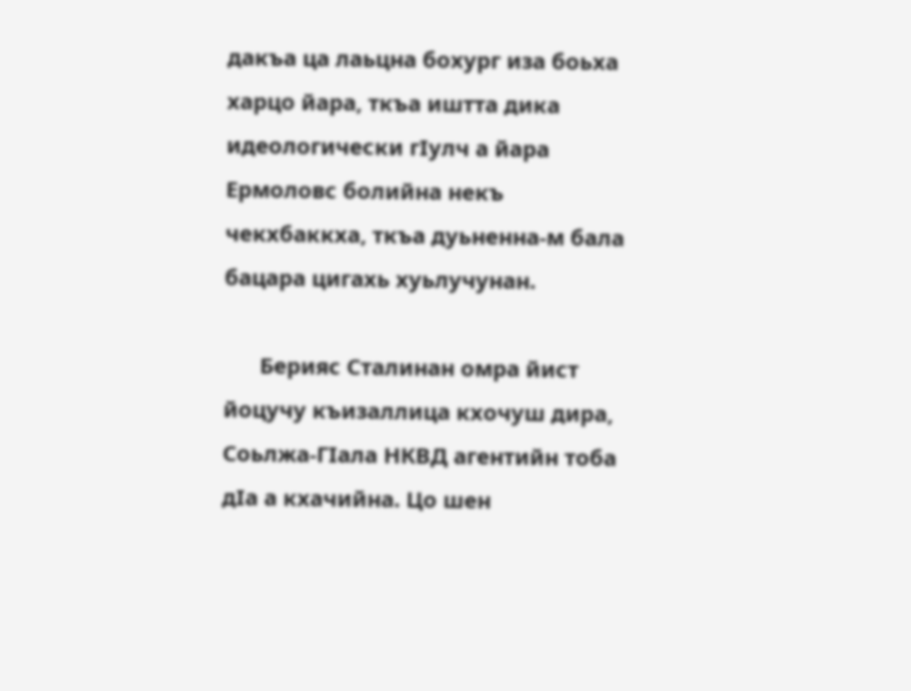дакъа ца лаьцна бохург иза боьха харцо йара, ткъа иштта дика идеологически гIулч а йара Ермоловс болийна некъ чекхбаккха, ткъа дуьненна-м бала бацара цигахь хуьлучунан.

      Берияс Сталинан омра йист йоцучу къизаллица кхочуш дира, Соьлжа-ГIала НКВД агентийн тоба дIа а кхачийна. Цо шен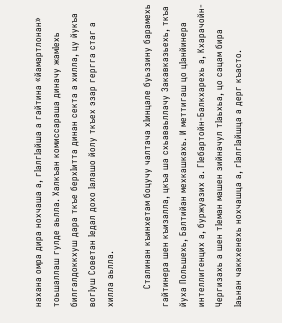нахана омра дира нохчаша а, гIалгIайша а гайтина «йамартлонан» тоьшаллаш гулде аьлла. Халкъан комиссараша диначу жамIехь билгалдоккхуш дара ткъе берхIитта динан секта а хилла, цу йукъа вогIуш Советан Iедал дохо Iалашо йолу ткъех эзар гергга стаг а хилла аьлла.

      Сталинан къинхетам боцучу чалтача хIинцале буьззину барамехь гайтинера шен къизалла, цкъа ша схьаваьллачу Закавказьехь, ткъа йуха Польшехь, Балтийан мехкашкахь. И меттигаш цо цIанйинера интеллигенцих а, буржуазих а. ГIебартойн-Балкхарехь а, Кхарачойн-Чергизахь а шен тIеман машен зийначул тIаьхьа, цо сацам бира Iаьнан чаккхенехь нохчашца а, гIалгIайшца а дерг къасто.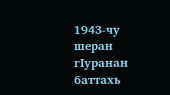1943-чу шеран гIуранан баттахь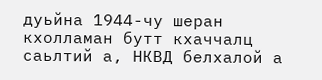дуьйна 1944-чу шеран кхолламан бутт кхаччалц саьлтий а, НКВД белхалой а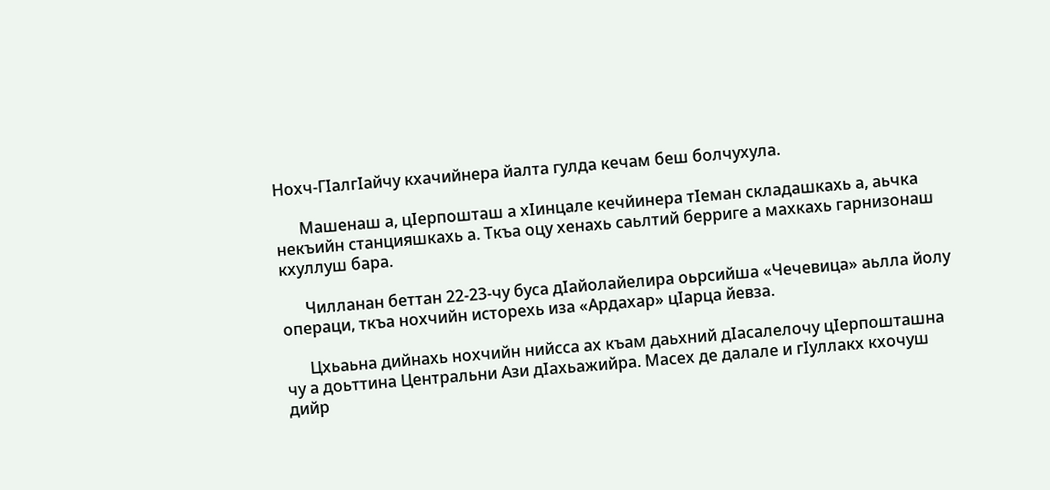Нохч-ГIалгIайчу кхачийнера йалта гулда кечам беш болчухула.

      Машенаш а, цIерпошташ а хIинцале кечйинера тIеман складашкахь а, аьчка некъийн станцияшкахь а. Ткъа оцу хенахь саьлтий берриге а махкахь гарнизонаш кхуллуш бара.

      Чилланан беттан 22-23-чу буса дIайолайелира оьрсийша «Чечевица» аьлла йолу операци, ткъа нохчийн исторехь иза «Ардахар» цIарца йевза.

      Цхьаьна дийнахь нохчийн нийсса ах къам даьхний дIасалелочу цIерпошташна чу а доьттина Центральни Ази дIахьажийра. Масех де далале и гIуллакх кхочуш дийр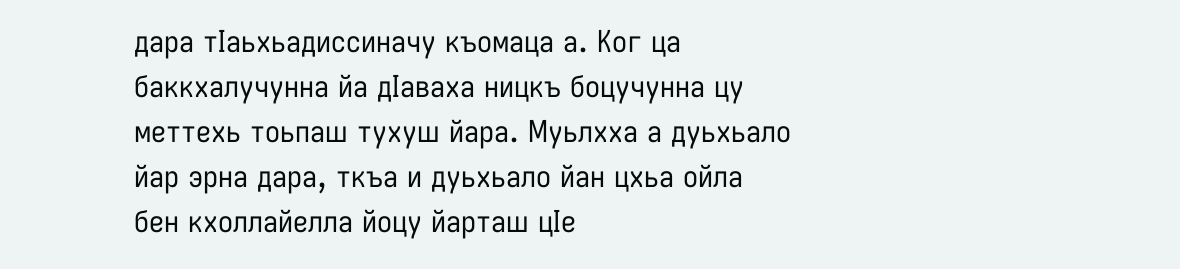дара тIаьхьадиссиначу къомаца а. Ког ца баккхалучунна йа дIаваха ницкъ боцучунна цу меттехь тоьпаш тухуш йара. Муьлхха а дуьхьало йар эрна дара, ткъа и дуьхьало йан цхьа ойла бен кхоллайелла йоцу йарташ цIе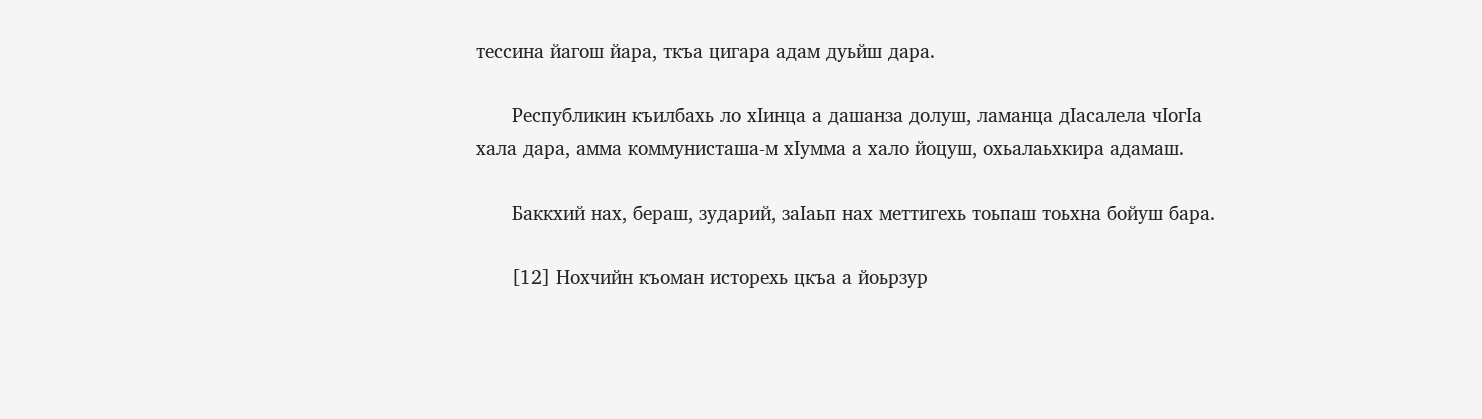тессина йагош йара, ткъа цигара адам дуьйш дара.

      Республикин къилбахь ло хIинца а дашанза долуш, ламанца дIасалела чIогIа хала дара, амма коммунисташа-м хIумма а хало йоцуш, охьалаьхкира адамаш.

      Баккхий нах, бераш, зударий, заIаьп нах меттигехь тоьпаш тоьхна бойуш бара.

      [12] Нохчийн къоман исторехь цкъа а йоьрзур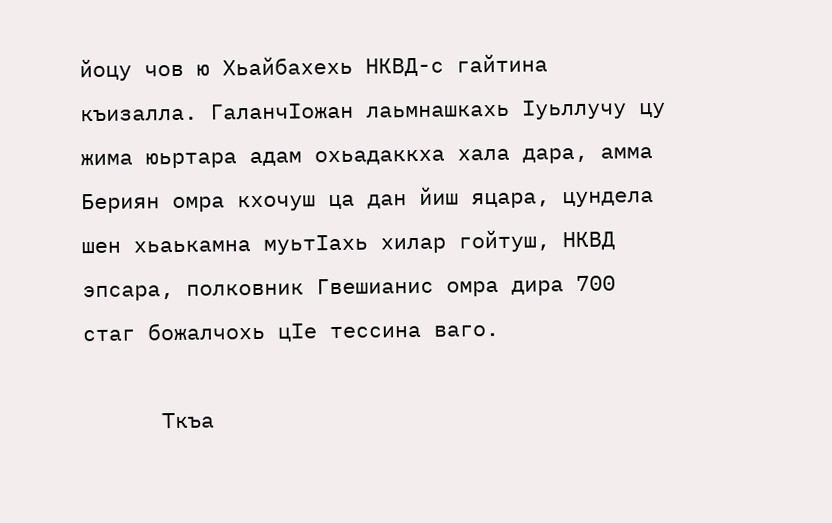йоцу чов ю Хьайбахехь НКВД-с гайтина къизалла. ГаланчIожан лаьмнашкахь Iуьллучу цу жима юьртара адам охьадаккха хала дара, амма Бериян омра кхочуш ца дан йиш яцара, цундела шен хьаькамна муьтIахь хилар гойтуш, НКВД эпсара, полковник Гвешианис омра дира 700 стаг божалчохь цIе тессина ваго.

      Ткъа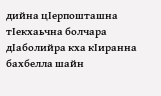дийна цIерпошташна тIекхаьчна болчара дIаболийра кха кIиранна бахбелла шайн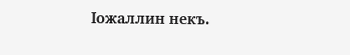Iожаллин некъ.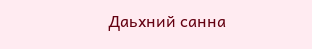Даьхний санна